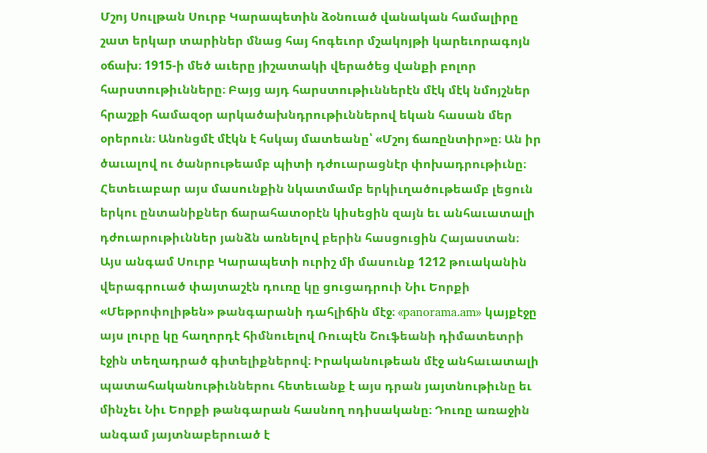Մշոյ Սուլթան Սուրբ Կարապետին ձօնուած վանական համալիրը շատ երկար տարիներ մնաց հայ հոգեւոր մշակոյթի կարեւորագոյն օճախ։ 1915-ի մեծ աւերը յիշատակի վերածեց վանքի բոլոր հարստութիւնները։ Բայց այդ հարստութիւններէն մէկ մէկ նմոյշներ հրաշքի համազօր արկածախնդրութիւններով եկան հասան մեր օրերուն։ Անոնցմէ մէկն է հսկայ մատեանը՝ «Մշոյ ճառընտիր»ը։ Ան իր ծաւալով ու ծանրութեամբ պիտի դժուարացնէր փոխադրութիւնը։ Հետեւաբար այս մասունքին նկատմամբ երկիւղածութեամբ լեցուն երկու ընտանիքներ ճարահատօրէն կիսեցին զայն եւ անհաւատալի դժուարութիւններ յանձն առնելով բերին հասցուցին Հայաստան։ Այս անգամ Սուրբ Կարապետի ուրիշ մի մասունք 1212 թուականին վերագրուած փայտաշէն դուռը կը ցուցադրուի Նիւ Եորքի «Մեթրոփոլիթեն» թանգարանի դահլիճին մէջ։ «panorama.am» կայքէջը այս լուրը կը հաղորդէ հիմնուելով Ռուպէն Շուֆեանի դիմատետրի էջին տեղադրած գիտելիքներով։ Իրականութեան մէջ անհաւատալի պատահականութիւններու հետեւանք է այս դրան յայտնութիւնը եւ մինչեւ Նիւ Եորքի թանգարան հասնող ոդիսականը։ Դուռը առաջին անգամ յայտնաբերուած է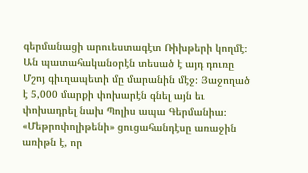գերմանացի արուեստագէտ Ռիխթերի կողմէ։ Ան պատահականօրէն տեսած է այդ դուռը Մշոյ գիւղապետի մը մարանին մէջ։ Յաջողած է 5,000 մարքի փոխարէն գնել այն եւ փոխադրել նախ Պոլիս ապա Գերմանիա։ «Մեթրոփոլիթենի» ցուցահանդէսը առաջին առիթն է, որ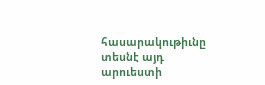հասարակութիւնը տեսնէ այդ արուեստի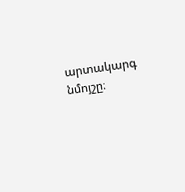արտակարգ նմոյշը։